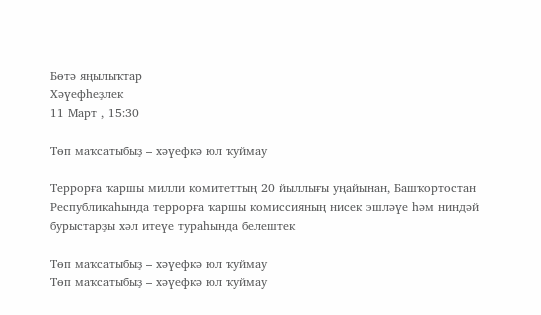Бөтә яңылыҡтар
Хәүефһеҙлек
11 Март , 15:30

Төп маҡсатыбыҙ – хәүефкә юл ҡуймау

Террорға ҡаршы милли комитеттың 20 йыллығы уңайынан, Башҡортостан Республикаһында террорға ҡаршы комиссияның нисек эшләүе һәм ниндәй бурыстарҙы хәл итеүе тураһында белештек

Төп маҡсатыбыҙ – хәүефкә юл ҡуймау
Төп маҡсатыбыҙ – хәүефкә юл ҡуймау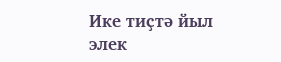Ике тиҫтә йыл элек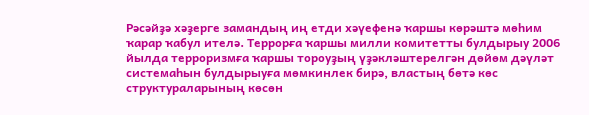Рәсәйҙә хәҙерге замандың иң етди хәүефенә ҡаршы көрәштә мөһим ҡарар ҡабул ителә. Террорға ҡаршы милли комитетты булдырыу 2006 йылда терроризмға ҡаршы тороуҙың үҙәкләштерелгән дөйөм дәүләт системаһын булдырыуға мөмкинлек бирә, властың бөтә көс структураларының көсөн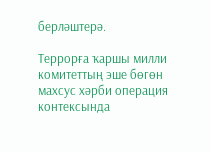берләштерә.

Террорға ҡаршы милли комитеттың эше бөгөн махсус хәрби операция контексында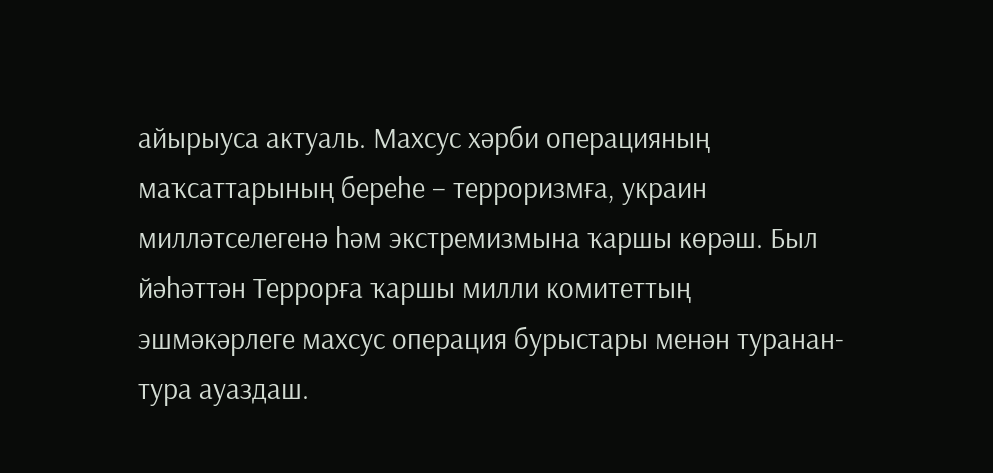айырыуса актуаль. Махсус хәрби операцияның маҡсаттарының береһе – терроризмға, украин милләтселегенә һәм экстремизмына ҡаршы көрәш. Был йәһәттән Террорға ҡаршы милли комитеттың эшмәкәрлеге махсус операция бурыстары менән туранан-тура ауаздаш.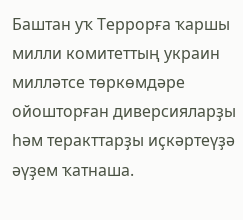Баштан уҡ Террорға ҡаршы милли комитеттың украин милләтсе төркөмдәре ойошторған диверсияларҙы һәм теракттарҙы иҫкәртеүҙә әүҙем ҡатнаша.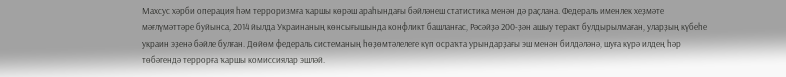Махсус хәрби операция һәм терроризмға ҡаршы көрәш араһындағы бәйләнеш статистика менән дә раҫлана. Федераль именлек хеҙмәте мәғлүмәттәре буйынса, 2014 йылда Украинаның көнсығышында конфликт башланғас, Рәсәйҙә 200-ҙән ашыу теракт булдырылмаған, уларҙың күбеһе украин эҙенә бәйле булған. Дөйөм федераль системаның һөҙөмтәлелеге күп осраҡта урындарҙағы эш менән билдәләнә, шуға күрә илдең һәр төбәгендә террорға ҡаршы комиссиялар эшләй.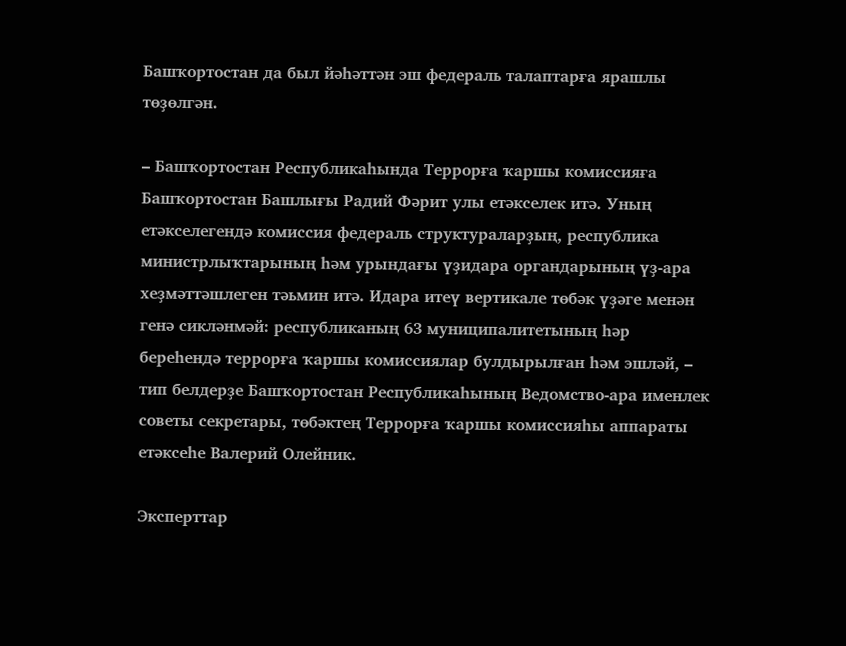Башҡортостан да был йәһәттән эш федераль талаптарға ярашлы төҙөлгән.

– Башҡортостан Республикаһында Террорға ҡаршы комиссияға Башҡортостан Башлығы Радий Фәрит улы етәкселек итә. Уның етәкселегендә комиссия федераль структураларҙың, республика министрлыҡтарының һәм урындағы үҙидара органдарының үҙ-ара хеҙмәттәшлеген тәьмин итә. Идара итеү вертикале төбәк үҙәге менән генә сикләнмәй: республиканың 63 муниципалитетының һәр береһендә террорға ҡаршы комиссиялар булдырылған һәм эшләй, – тип белдерҙе Башҡортостан Республикаһының Ведомство-ара именлек советы секретары, төбәктең Террорға ҡаршы комиссияһы аппараты етәксеһе Валерий Олейник.

Эксперттар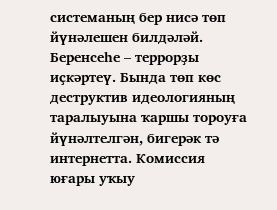системаның бер нисә төп йүнәлешен билдәләй. Беренсеһе – террорҙы иҫкәртеү. Бында төп көс деструктив идеологияның таралыуына ҡаршы тороуға йүнәлтелгән, бигерәк тә интернетта. Комиссия юғары уҡыу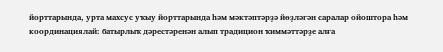йорттарында, урта махсус уҡыу йорттарында һәм мәктәптәрҙә йөҙләгән саралар ойоштора һәм координациялай: батырлыҡ дәрестәренән алып традицион ҡиммәттәрҙе алға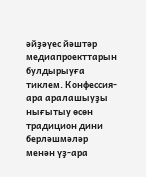әйҙәүес йәштәр медиапроекттарын булдырыуға тиклем. Конфессия-ара аралашыуҙы нығытыу өсөн традицион дини берләшмәләр менән үҙ-ара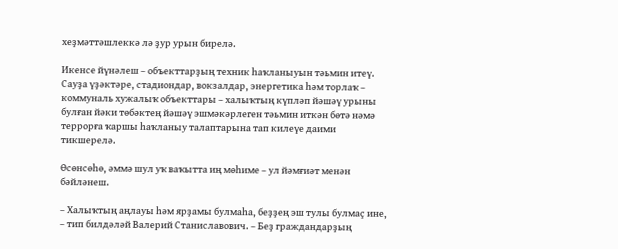хеҙмәттәшлеккә лә ҙур урын бирелә.

Икенсе йүнәлеш – объекттарҙың техник һаҡланыуын тәьмин итеү. Сауҙа үҙәктәре, стадиондар, вокзалдар, энергетика һәм торлаҡ – коммуналь хужалыҡ объекттары – халыҡтың күпләп йәшәү урыны булған йәки төбәктең йәшәү эшмәкәрлеген тәьмин иткән бөтә нәмә террорға ҡаршы һаҡланыу талаптарына тап килеүе даими тикшерелә.

Өсөнсөһө, әммә шул уҡ ваҡытта иң мөһиме – ул йәмғиәт менән бәйләнеш.

– Халыҡтың аңлауы һәм ярҙамы булмаһа, беҙҙең эш тулы булмаҫ ине, – тип билдәләй Валерий Станиславович. – Беҙ граждандарҙың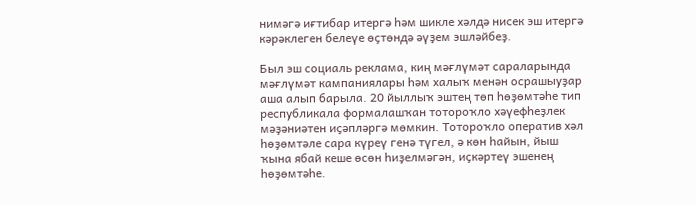нимәгә иғтибар итергә һәм шикле хәлдә нисек эш итергә кәрәклеген белеүе өҫтөндә әүҙем эшләйбеҙ.

Был эш социаль реклама, киң мәғлүмәт сараларында мәғлүмәт кампаниялары һәм халыҡ менән осрашыуҙар аша алып барыла. 20 йыллыҡ эштең төп һөҙөмтәһе тип республикала формалашҡан тотороҡло хәүефһеҙлек мәҙәниәтен иҫәпләргә мөмкин. Тотороҡло оператив хәл һөҙөмтәле сара күреү генә түгел, ә көн һайын, йыш ҡына ябай кеше өсөн һиҙелмәгән, иҫкәртеү эшенең һөҙөмтәһе.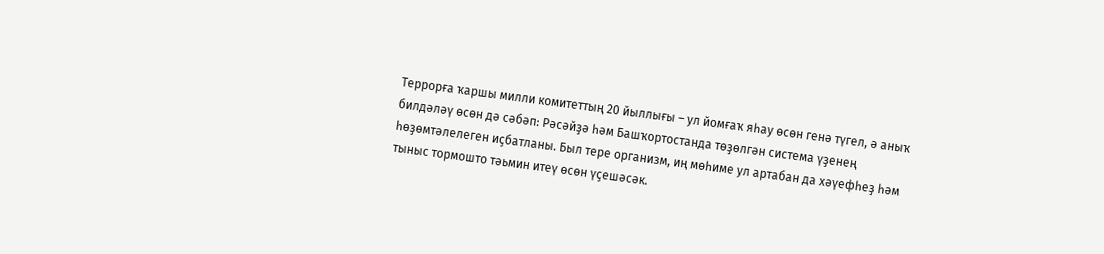Террорға ҡаршы милли комитеттың 20 йыллығы – ул йомғаҡ яһау өсөн генә түгел, ә аныҡ билдәләү өсөн дә сәбәп: Рәсәйҙә һәм Башҡортостанда төҙөлгән система үҙенең һөҙөмтәлелеген иҫбатланы. Был тере организм, иң мөһиме ул артабан да хәүефһеҙ һәм тыныс тормошто тәьмин итеү өсөн үҫешәсәк.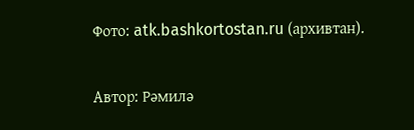Фото: atk.bashkortostan.ru (архивтан).

Автор: Рәмилә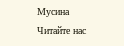Мусина
Читайте нас